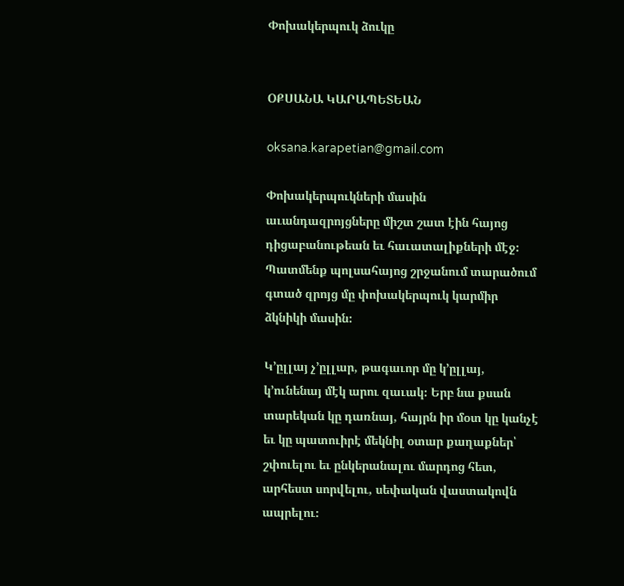Փոխակերպուկ ձուկը


ՕՔՍԱՆԱ ԿԱՐԱՊԵՏԵԱՆ

oksana.karapetian@gmail.com

Փոխակերպուկների մասին աւանդազրոյցները միշտ շատ էին հայոց դիցաբանութեան եւ հաւատալիքների մէջ։ Պատմենք պոլսահայոց շրջանում տարածում գտած զրոյց մը փոխակերպուկ կարմիր ձկնիկի մասին։

Կ՚ըլլայ չ՚ըլլար, թագաւոր մը կ՚ըլլայ, կ՚ունենայ մէկ արու զաւակ։ Երբ նա քսան տարեկան կը դառնայ, հայրն իր մօտ կը կանչէ եւ կը պատուիրէ մեկնիլ օտար քաղաքներ՝ շփուելու եւ ընկերանալու մարդոց հետ, արհեստ սորվելու, սեփական վաստակովն ապրելու։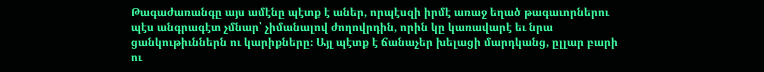Թագաժառանգը այս ամէնը պէտք է աներ, որպէսզի իրմէ առաջ եղած թագաւորներու պէս անգրագէտ չմնար՝ չիմանալով ժողովրդին, որին կը կառավարէ եւ նրա ցանկութիւններն ու կարիքները։ Այլ պէտք է ճանաչեր խելացի մարդկանց, ըլլար բարի ու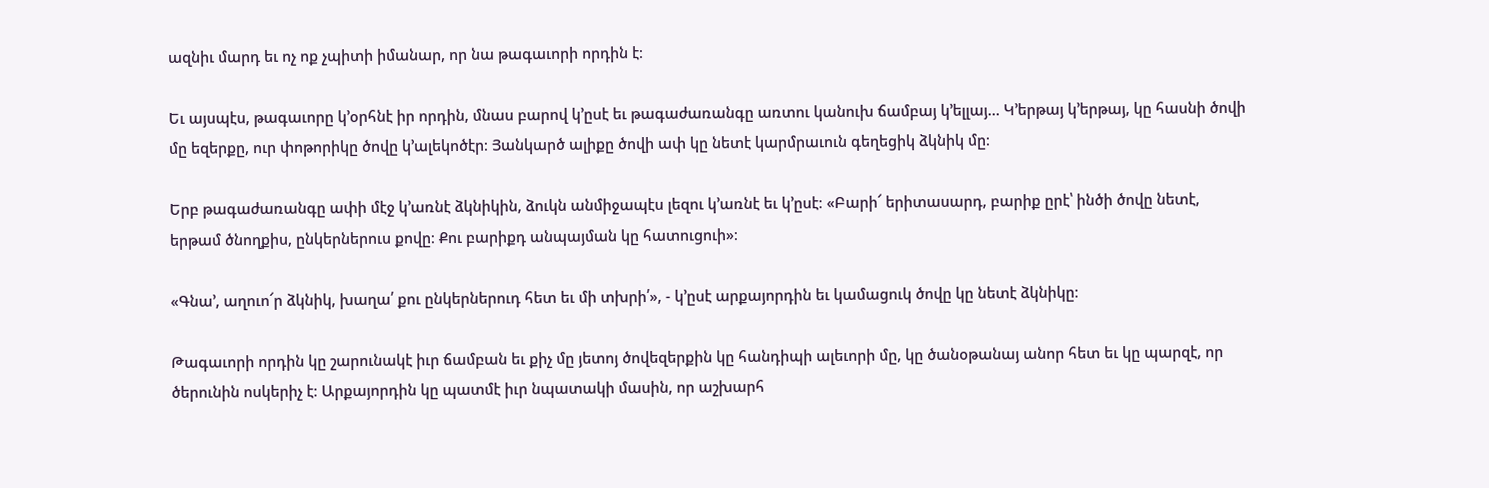ազնիւ մարդ եւ ոչ ոք չպիտի իմանար, որ նա թագաւորի որդին է։

Եւ այսպէս, թագաւորը կ՚օրհնէ իր որդին, մնաս բարով կ՚ըսէ եւ թագաժառանգը առտու կանուխ ճամբայ կ՚ելլայ… Կ՚երթայ կ՚երթայ, կը հասնի ծովի մը եզերքը, ուր փոթորիկը ծովը կ՚ալեկոծէր։ Յանկարծ ալիքը ծովի ափ կը նետէ կարմրաւուն գեղեցիկ ձկնիկ մը։

Երբ թագաժառանգը ափի մէջ կ՚առնէ ձկնիկին, ձուկն անմիջապէս լեզու կ՚առնէ եւ կ՚ըսէ։ «Բարի՜ երիտասարդ, բարիք ըրէ՝ ինծի ծովը նետէ, երթամ ծնողքիս, ընկերներուս քովը։ Քու բարիքդ անպայման կը հատուցուի»։

«Գնա՚, աղուո՜ր ձկնիկ, խաղա՛ քու ընկերներուդ հետ եւ մի տխրի՛», - կ՚ըսէ արքայորդին եւ կամացուկ ծովը կը նետէ ձկնիկը։

Թագաւորի որդին կը շարունակէ իւր ճամբան եւ քիչ մը յետոյ ծովեզերքին կը հանդիպի ալեւորի մը, կը ծանօթանայ անոր հետ եւ կը պարզէ, որ ծերունին ոսկերիչ է։ Արքայորդին կը պատմէ իւր նպատակի մասին, որ աշխարհ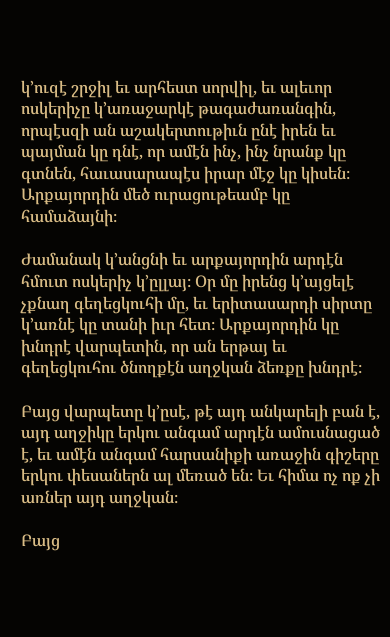կ՚ուզէ շրջիլ եւ արհեստ սորվիլ, եւ ալեւոր ոսկերիչը կ՚առաջարկէ թագաժառանգին, որպէսզի ան աշակերտութիւն ընէ իրեն եւ պայման կը դնէ, որ ամէն ինչ, ինչ նրանք կը գտնեն, հաւասարապէս իրար մէջ կը կիսեն։ Արքայորդին մեծ ուրացութեամբ կը համաձայնի։

Ժամանակ կ՚անցնի եւ արքայորդին արդէն հմուտ ոսկերիչ կ՚ըլլայ։ Օր մը իրենց կ՚այցելէ չքնաղ գեղեցկուհի մը, եւ երիտասարդի սիրտը կ՚առնէ կը տանի իւր հետ։ Արքայորդին կը խնդրէ վարպետին, որ ան երթայ եւ գեղեցկուհու ծնողքէն աղջկան ձեռքը խնդրէ։

Բայց վարպետը կ՚ըսէ, թէ այդ անկարելի բան է, այդ աղջիկը երկու անգամ արդէն ամուսնացած է, եւ ամէն անգամ հարսանիքի առաջին գիշերը երկու փեսաներն ալ մեռած են։ Եւ հիմա ոչ ոք չի առներ այդ աղջկան։

Բայց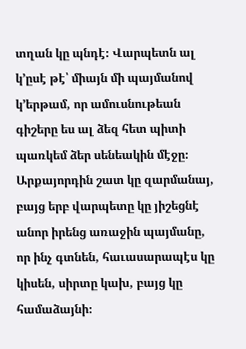տղան կը պնդէ։ Վարպետն ալ կ՚ըսէ թէ՝ միայն մի պայմանով կ՚երթամ, որ ամուսնութեան գիշերը ես ալ ձեզ հետ պիտի պառկեմ ձեր սենեակին մէջը։ Արքայորդին շատ կը զարմանայ, բայց երբ վարպետը կը յիշեցնէ անոր իրենց առաջին պայմանը, որ ինչ գտնեն, հաւասարապէս կը կիսեն, սիրտը կախ, բայց կը համաձայնի։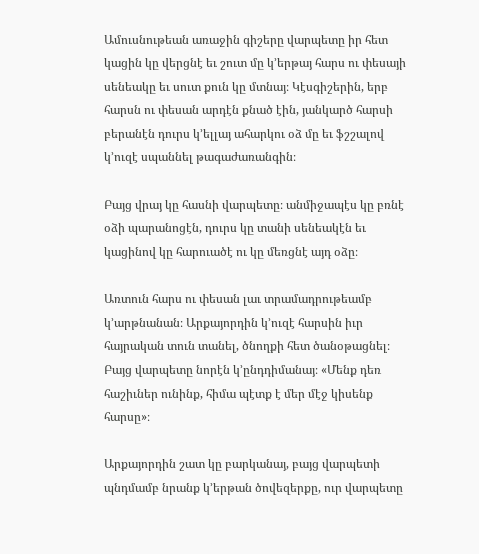Ամուսնութեան առաջին գիշերը վարպետը իր հետ կացին կը վերցնէ եւ շուտ մը կ՚երթայ հարս ու փեսայի սենեակը եւ սուտ քուն կը մտնայ։ Կէսգիշերին, երբ հարսն ու փեսան արդէն քնած էին, յանկարծ հարսի բերանէն դուրս կ՚ելլայ ահարկու օձ մը եւ ֆշշալով կ՚ուզէ սպաննել թագաժառանգին։

Բայց վրայ կը հասնի վարպետը։ անմիջապէս կը բռնէ օձի պարանոցէն, դուրս կը տանի սենեակէն եւ կացինով կը հարուածէ ու կը մեռցնէ այդ օձը։

Առտուն հարս ու փեսան լաւ տրամադրութեամբ կ՚արթնանան։ Արքայորդին կ՚ուզէ հարսին իւր հայրական տուն տանել, ծնողքի հետ ծանօթացնել։ Բայց վարպետը նորէն կ՚ընդդիմանայ։ «Մենք դեռ հաշիւներ ունինք, հիմա պէտք է մեր մէջ կիսենք հարսը»։

Արքայորդին շատ կը բարկանայ, բայց վարպետի պնդմամբ նրանք կ՚երթան ծովեզերքը, ուր վարպետը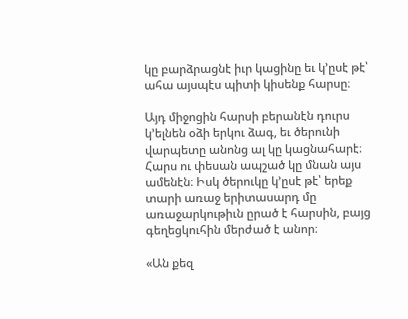կը բարձրացնէ իւր կացինը եւ կ՚ըսէ թէ՝ ահա այսպէս պիտի կիսենք հարսը։

Այդ միջոցին հարսի բերանէն դուրս կ՚ելնեն օձի երկու ձագ, եւ ծերունի վարպետը անոնց ալ կը կացնահարէ։ Հարս ու փեսան ապշած կը մնան այս ամենէն։ Իսկ ծերուկը կ՚ըսէ թէ՝ երեք տարի առաջ երիտասարդ մը առաջարկութիւն ըրած է հարսին, բայց գեղեցկուհին մերժած է անոր։

«Ան քեզ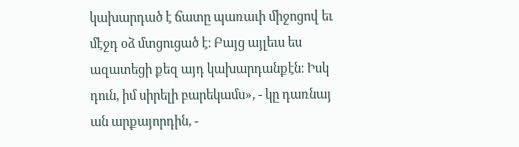կախարդած է ճատը պառաւի միջոցով եւ մէջդ օձ մտցուցած է։ Բայց այլեւս ես ազատեցի քեզ այդ կախարդանքէն։ Իսկ դուն, իմ սիրելի բարեկամս», - կը դառնայ ան արքայորդին, -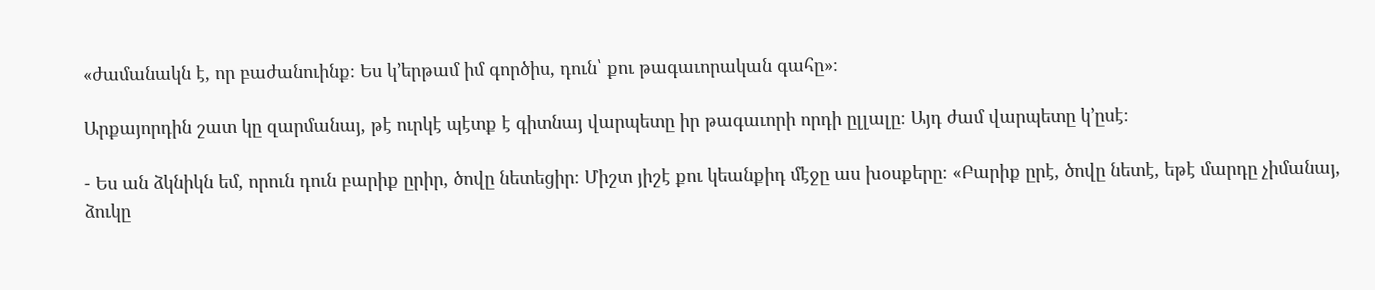«ժամանակն է, որ բաժանուինք։ Ես կ՚երթամ իմ գործիս, դուն՝ քու թագաւորական գահը»։

Արքայորդին շատ կը զարմանայ, թէ ուրկէ պէտք է գիտնայ վարպետը իր թագաւորի որդի ըլլալը։ Այդ ժամ վարպետը կ՚ըսէ։

- Ես ան ձկնիկն եմ, որուն դուն բարիք ըրիր, ծովը նետեցիր։ Միշտ յիշէ քու կեանքիդ մէջը աս խօսքերը։ «Բարիք ըրէ, ծովը նետէ, եթէ մարդը չիմանայ, ձուկը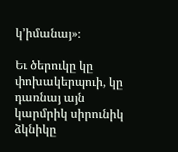կ՚իմանայ»։

Եւ ծերուկը կը փոխակերպուի, կը դառնայ այն կարմրիկ սիրունիկ ձկնիկը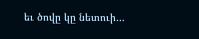եւ ծովը կը նետուի…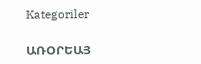Kategoriler

ԱՌՕՐԵԱՅ